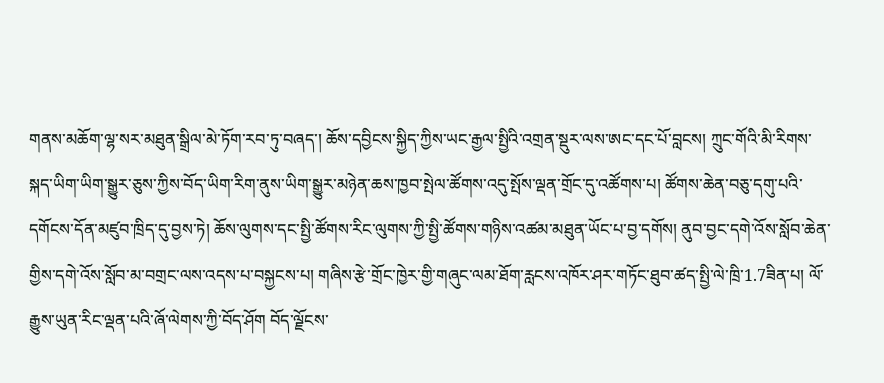གནས་མཆོག་ལྷ་སར་མཐུན་སྒྲིལ་མེ་ཏོག་རབ་ཏུ་བཞད་། ཆོས་དབྱིངས་སྐྱིད་ཀྱིས་ཡང་རྒྱལ་སྤྱིའི་འགྲན་སྡུར་ལས་ཨང་དང་པོ་བླངས། ཀྲུང་གོའི་མི་རིགས་སྐད་ཡིག་ཡིག་སྒྱུར་ཅུས་ཀྱིས་བོད་ཡིག་རིག་ནུས་ཡིག་སྒྱུར་མཉེན་ཆས་ཁྱབ་སྤེལ་ཚོགས་འདུ་སྤོས་ལྡན་གྲོང་དུ་འཚོགས་པ། ཚོགས་ཆེན་བཅུ་དགུ་པའི་དགོངས་དོན་མཛུབ་ཁྲིད་དུ་བྱས་ཏེ། ཆོས་ལུགས་དང་སྤྱི་ཚོགས་རིང་ལུགས་ཀྱི་སྤྱི་ཚོགས་གཉིས་འཚམ་མཐུན་ཡོང་པ་བྱ་དགོས། ནུབ་བྱང་དགེ་འོས་སློབ་ཆེན་གྱིས་དགེ་འོས་སློབ་མ་བགྲང་ལས་འདས་པ་བསྐྱངས་པ། གཞིས་རྩེ་གྲོང་ཁྱེར་གྱི་གཞུང་ལམ་ཐོག་རླངས་འཁོར་ཤར་གཏོང་ཐུབ་ཚད་སྤྱི་ལེ་ཁྲི་1.7ཟིན་པ། ལོ་རྒྱུས་ཡུན་རིང་ལྡན་པའི་ཞོ་ལེགས་ཀྱི་བོད་ཤོག བོད་ལྗོངས་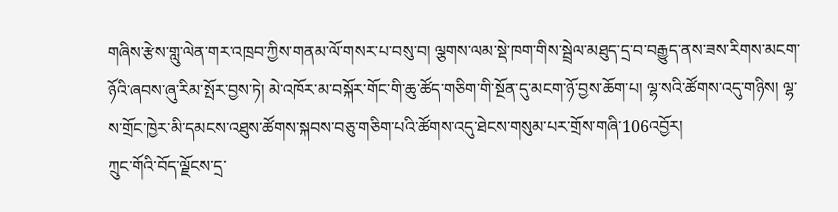གཞིས་རྩེས་གླུ་ལེན་གར་འཁྲབ་ཀྱིས་གནམ་ལོ་གསར་པ་བསུ་བ། ལྕགས་ལམ་སྡེ་ཁག་གིས་སྦྲེལ་མཐུད་དྲ་བ་བརྒྱུད་ནས་ཟས་རིགས་མངག་ཉོའི་ཞབས་ཞུ་རིམ་སྤོར་བྱས་ཏེ། མེ་འཁོར་མ་བསྐོར་གོང་གི་ཆུ་ཚོད་གཅིག་གི་སྔོན་དུ་མངག་ཉོ་བྱས་ཆོག་པ། ལྷ་སའི་ཚོགས་འདུ་གཉིས། ལྷ་ས་གྲོང་ཁྱེར་མི་དམངས་འཐུས་ཚོགས་སྐབས་བཅུ་གཅིག་པའི་ཚོགས་འདུ་ཐེངས་གསུམ་པར་གྲོས་གཞི་106འབྱོར།
ཀྲུང་གོའི་བོད་ལྗོངས་དྲ་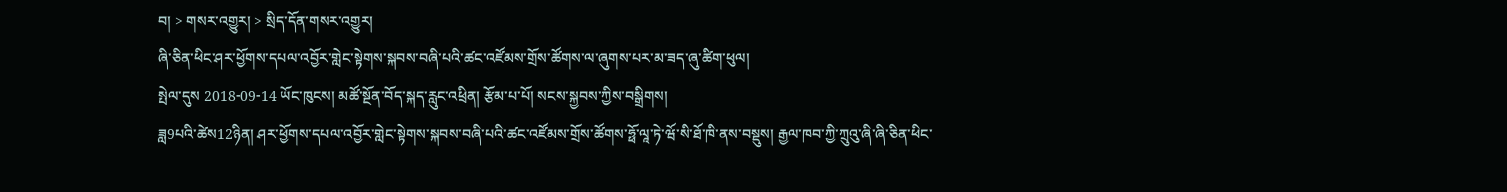བ། > གསར་འགྱུར། > སྲིད་དོན་གསར་འགྱུར།
ཞི་ཅིན་ཕིང་ཤར་ཕྱོགས་དཔལ་འབྱོར་གླེང་སྟེགས་སྐབས་བཞི་པའི་ཚང་འཛོམས་གྲོས་ཚོགས་ལ་ཞུགས་པར་མ་ཟད་ཞུ་ཚིག་ཕུལ།
སྤེལ་དུས 2018-09-14 ཡོང་ཁུངས། མཚོ་སྔོན་བོད་སྐད་རླུང་འཕྲིན། རྩོམ་པ་པོ། སངས་སྐྱབས་ཀྱིས་བསྒྲིགས།
ཟླ9པའི་ཚེས12ཉིན། ཤར་ཕྱོགས་དཔལ་འབྱོར་གླེང་སྟེགས་སྐབས་བཞི་པའི་ཚང་འཛོམས་གྲོས་ཚོགས་ཧྥོ་ལཱ་ཏེ་ཝོ་སི་ཐོ་ཁི་ནས་བསྡུས། རྒྱལ་ཁབ་ཀྱི་ཀྲུའུ་ཞི་ཞི་ཅིན་ཕིང་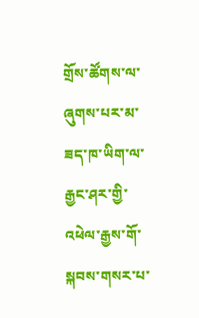གྲོས་ཚོགས་ལ་ཞུགས་པར་མ་ཟད་ཁ་ཡིག་ལ་རྒྱང་ཤར་གྱི་འཕེལ་རྒྱས་གོ་སྐབས་གསར་པ་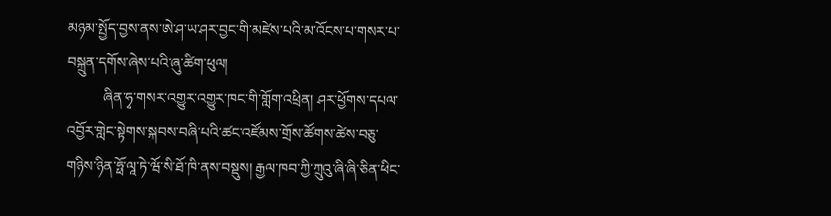མཉམ་སྤྱོད་བྱས་ནས་ཨེ་ཤ་ཡ་ཤར་བྱང་གི་མཛེས་པའི་མ་འོངས་པ་གསར་པ་བསྐྲུན་དགོས་ཞེས་པའི་ཞུ་ཚིག་ཕུལ།
          ཞིན་ཧྭ་གསར་འགྱུར་འགྱུར་ཁང་གི་གློག་འཕྲིན། ཤར་ཕྱོགས་དཔལ་འབྱོར་གླེང་སྟེགས་སྐབས་བཞི་པའི་ཚང་འཛོམས་གྲོས་ཚོགས་ཚེས་བཅུ་གཉིས་ཉིན་ཧྥོ་ལཱ་ཏེ་ཝོ་སི་ཐོ་ཁི་ནས་བསྡུས། རྒྱལ་ཁབ་ཀྱི་ཀྲུའུ་ཞི་ཞི་ཅིན་ཕིང་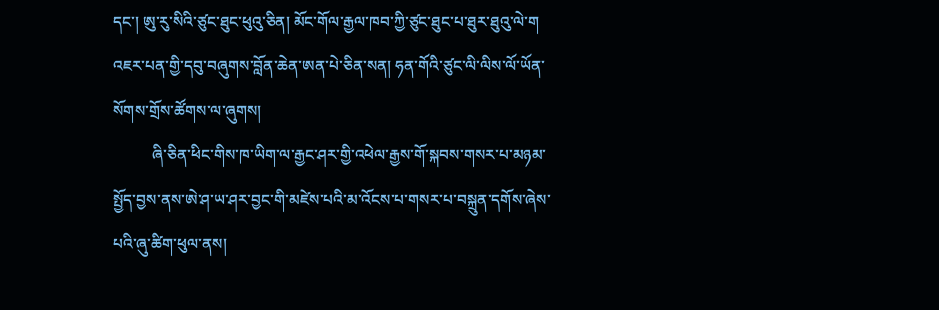དང་། ཨུ་རུ་སིའི་ཙུང་ཐུང་ཕུའུ་ཅིན། མོང་གོལ་རྒྱལ་ཁབ་ཀྱི་ཙུང་ཐུང་པ་ཐུར་ཐུའུ་ལེ་ག འཇར་པན་གྱི་དབུ་བཞུགས་བློན་ཆེན་ཨན་པེ་ཅིན་སན། ཧན་གོའི་ཙུང་ལི་ལིས་ལོ་ཡོན་སོགས་གྲོས་ཚོགས་ལ་ཞུགས།
          ཞི་ཅིན་ཕིང་གིས་ཁ་ཡིག་ལ་རྒྱང་ཤར་གྱི་འཕེལ་རྒྱས་གོ་སྐབས་གསར་པ་མཉམ་སྤྱོད་བྱས་ནས་ཨེ་ཤ་ཡ་ཤར་བྱང་གི་མཛེས་པའི་མ་འོངས་པ་གསར་པ་བསྐྲུན་དགོས་ཞེས་པའི་ཞུ་ཚིག་ཕུལ་ནས།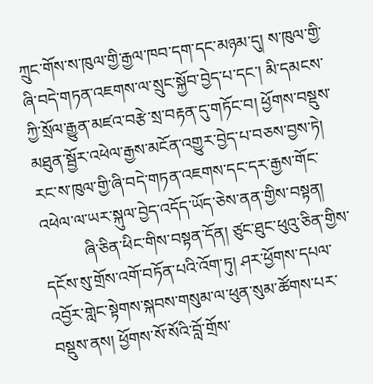ཀྲུང་གོས་ས་ཁུལ་གྱི་རྒྱལ་ཁབ་དག་དང་མཉམ་དུ། ས་ཁུལ་གྱི་ཞི་བདེ་གཏན་འཇགས་ལ་སྲུང་སྐྱོབ་བྱེད་པ་དང་། མི་དམངས་ཀྱི་སྲོལ་རྒྱུན་མཛའ་བརྩེ་སྲ་བརྟན་དུ་གཏོང་བ། ཕྱོགས་བསྡུས་མཐུན་སྦྱོར་འཕེལ་རྒྱས་མངོན་འགྱུར་བྱེད་པ་བཅས་བྱས་ཏེ། རང་ས་ཁུལ་གྱི་ཞི་བདེ་གཏན་འཇགས་དང་དར་རྒྱས་གོང་འཕེལ་ལ་ཡར་སྐུལ་བྱེད་འདོད་ཡོད་ཅེས་ནན་གྱིས་བསྟན།
          ཞི་ཅིན་ཕིང་གིས་བསྟན་དོན། ཙུང་ཐུང་ཕུའུ་ཅིན་གྱིས་དངོས་སུ་གྲོས་འགོ་བཏོན་པའི་འོག་ཏུ། ཤར་ཕྱོགས་དཔལ་འབྱོར་གླེང་སྟེགས་སྐབས་གསུམ་ལ་ཕུན་སུམ་ཚོགས་པར་བསྡུས་ནས། ཕྱོགས་སོ་སོའི་བློ་གྲོས་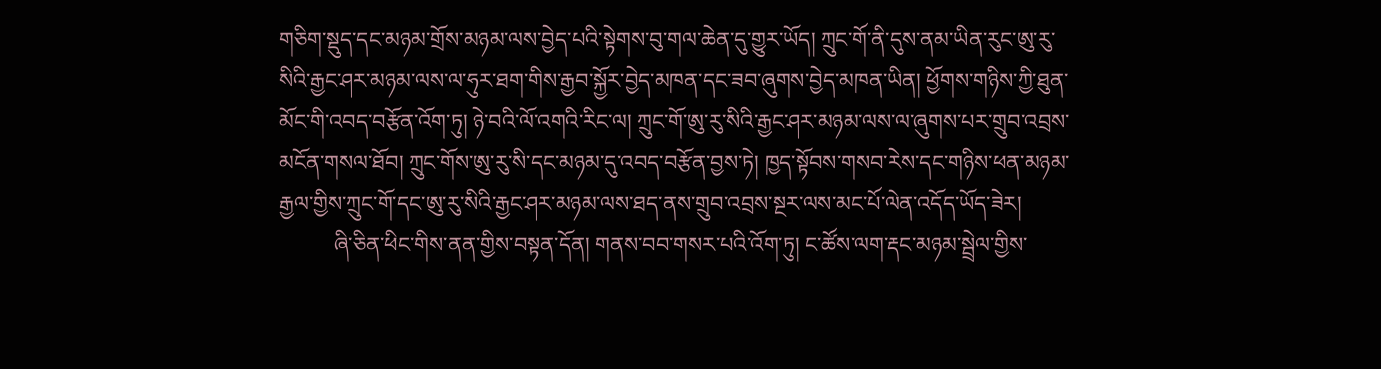གཅིག་སྡུད་དང་མཉམ་གྲོས་མཉམ་ལས་བྱེད་པའི་སྟེགས་བུ་གལ་ཆེན་དུ་གྱུར་ཡོད། ཀྲུང་གོ་ནི་དུས་ནམ་ཡིན་རུང་ཨུ་རུ་སིའི་རྒྱང་ཤར་མཉམ་ལས་ལ་ཧུར་ཐག་གིས་རྒྱབ་སྐྱོར་བྱེད་མཁན་དང་ཟབ་ཞུགས་བྱེད་མཁན་ཡིན། ཕྱོགས་གཉིས་ཀྱི་ཐུན་མོང་གི་འབད་བརྩོན་འོག་ཏུ། ཉེ་བའི་ལོ་འགའི་རིང་ལ། ཀྲུང་གོ་ཨུ་རུ་སིའི་རྒྱང་ཤར་མཉམ་ལས་ལ་ཞུགས་པར་གྲུབ་འབྲས་མངོན་གསལ་ཐོབ། ཀྲུང་གོས་ཨུ་རུ་སི་དང་མཉམ་དུ་འབད་བརྩོན་བྱས་ཏེ། ཁྱད་སྟོབས་གསབ་རེས་དང་གཉིས་ཕན་མཉམ་རྒྱལ་གྱིས་ཀྲུང་གོ་དང་ཨུ་རུ་སིའི་རྒྱང་ཤར་མཉམ་ལས་ཐད་ནས་གྲུབ་འབྲས་སྔར་ལས་མང་པོ་ལེན་འདོད་ཡོད་ཟེར།
          ཞི་ཅིན་ཕིང་གིས་ནན་གྱིས་བསྟན་དོན། གནས་བབ་གསར་པའི་འོག་ཏུ། ང་ཚོས་ལག་རྡང་མཉམ་སྦྲེལ་གྱིས་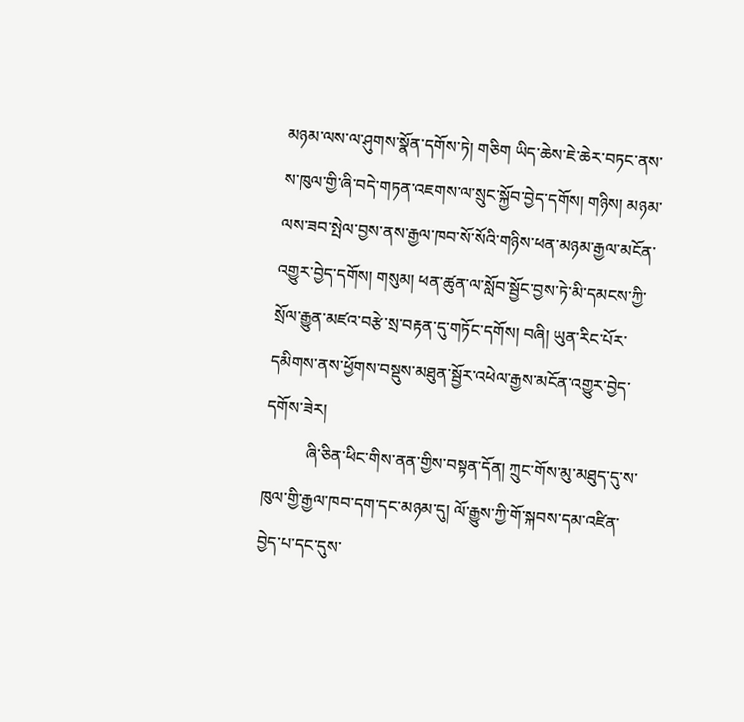མཉམ་ལས་ལ་ཤུགས་སྣོན་དགོས་ཏེ། གཅིག ཡིད་ཆེས་ཇེ་ཆེར་བཏང་ནས་ས་ཁུལ་གྱི་ཞི་བདེ་གཏན་འཇགས་ལ་སྲུང་སྐྱོབ་བྱེད་དགོས། གཉིས། མཉམ་ལས་ཟབ་སྤེལ་བྱས་ནས་རྒྱལ་ཁབ་སོ་སོའི་གཉིས་ཕན་མཉམ་རྒྱལ་མངོན་འགྱུར་བྱེད་དགོས། གསུམ། ཕན་ཚུན་ལ་སློབ་སྦྱོང་བྱས་ཏེ་མི་དམངས་ཀྱི་སྲོལ་རྒྱུན་མཛའ་བརྩེ་སྲ་བརྟན་དུ་གཏོང་དགོས། བཞི། ཡུན་རིང་པོར་དམིགས་ནས་ཕྱོགས་བསྡུས་མཐུན་སྦྱོར་འཕེལ་རྒྱས་མངོན་འགྱུར་བྱེད་དགོས་ཟེར།
          ཞི་ཅིན་ཕིང་གིས་ནན་གྱིས་བསྟན་དོན། ཀྲུང་གོས་མུ་མཐུད་དུ་ས་ཁུལ་གྱི་རྒྱལ་ཁབ་དག་དང་མཉམ་དུ། ལོ་རྒྱུས་ཀྱི་གོ་སྐབས་དམ་འཛིན་བྱེད་པ་དང་དུས་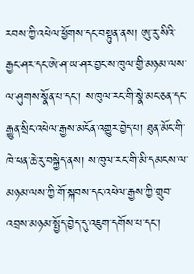རབས་ཀྱི་འཕེལ་ཕྱོགས་དང་བསྟུན་ནས། ཨུ་རུ་སིའི་རྒྱང་ཤར་དང་ཨེ་ཤ་ཡ་ཤར་བྱང་ས་ཁུལ་གྱི་མཉམ་ལས་ལ་ཤུགས་སྣོན་པ་དང་། ས་ཁུལ་རང་གི་སྣེ་མང་ཅན་དང་རྒྱུན་སྲིང་འཕེལ་རྒྱས་མངོན་འགྱུར་བྱེད་པ། ཐུན་མོང་གི་ཁེ་ཕན་ཆེ་རུ་བསྐྱེད་ནས། ས་ཁུལ་རང་གི་མི་དམངས་ལ་མཉམ་ལས་ཀྱི་གོ་སྐབས་དང་འཕེལ་རྒྱས་ཀྱི་གྲུབ་འབྲས་མཉམ་སྤྱོད་བྱེད་དུ་འཇུག་དགོས་པ་དང་།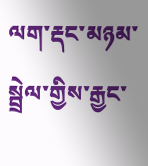ལག་རྡང་མཉམ་སྦྲེལ་གྱིས་རྒྱང་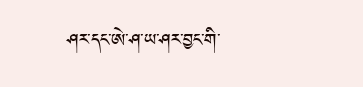ཤར་དང་ཨེ་ཤ་ཡ་ཤར་བྱང་གི་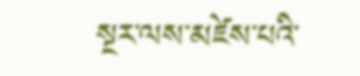སྔར་ལས་མཛེས་པའི་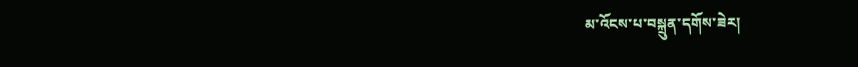མ་འོངས་པ་བསྐྲུན་དགོས་ཟེར།